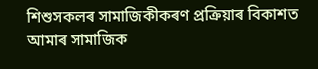শিশুসকলৰ সামাজিকীকৰণ প্ৰক্ৰিয়াৰ বিকাশত আমাৰ সামাজিক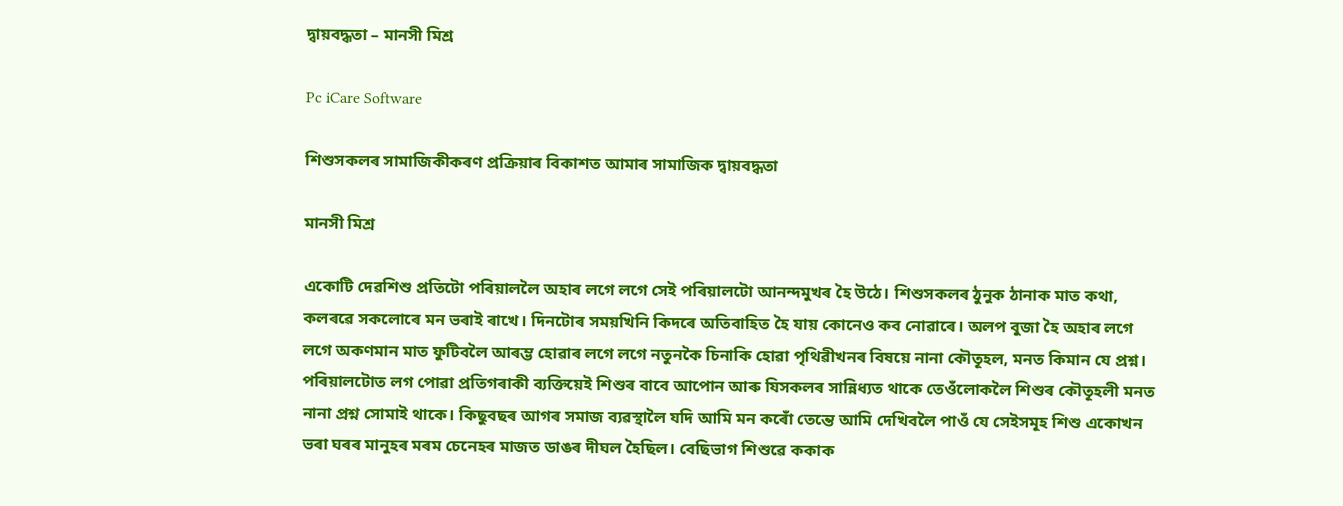দ্বায়বদ্ধতা – মানসী মিশ্ৰ

Pc iCare Software

শিশুসকলৰ সামাজিকীকৰণ প্ৰক্ৰিয়াৰ বিকাশত আমাৰ সামাজিক দ্বায়বদ্ধতা

মানসী মিশ্ৰ

একোটি দেৱশিশু প্ৰতিটো পৰিয়াললৈ অহাৰ লগে লগে সেই পৰিয়ালটো আনন্দমুখৰ হৈ উঠে। শিশুসকলৰ ঠুনুক ঠানাক মাত কথা, কলৰৱে সকলোৰে মন ভৰাই ৰাখে। দিনটোৰ সময়খিনি কিদৰে অতিবাহিত হৈ যায় কোনেও কব নোৱাৰে। অলপ বুজা হৈ অহাৰ লগে লগে অকণমান মাত ফুটিবলৈ আৰম্ভ হোৱাৰ লগে লগে নতুনকৈ চিনাকি হোৱা পৃথিৱীখনৰ বিষয়ে নানা কৌতূহল, মনত কিমান যে প্ৰশ্ন। পৰিয়ালটোত লগ পোৱা প্ৰতিগৰাকী ব্যক্তিয়েই শিশুৰ বাবে আপোন আৰু যিসকলৰ সান্নিধ্যত থাকে তেওঁলোকলৈ শিশুৰ কৌতূহলী মনত নানা প্ৰশ্ন সোমাই থাকে। কিছুবছৰ আগৰ সমাজ ব্যৱস্থালৈ যদি আমি মন কৰোঁ তেন্তে আমি দেখিবলৈ পাওঁ যে সেইসমূহ শিশু একোখন ভৰা ঘৰৰ মানুহৰ মৰম চেনেহৰ মাজত ডাঙৰ দীঘল হৈছিল। বেছিভাগ শিশুৱে ককাক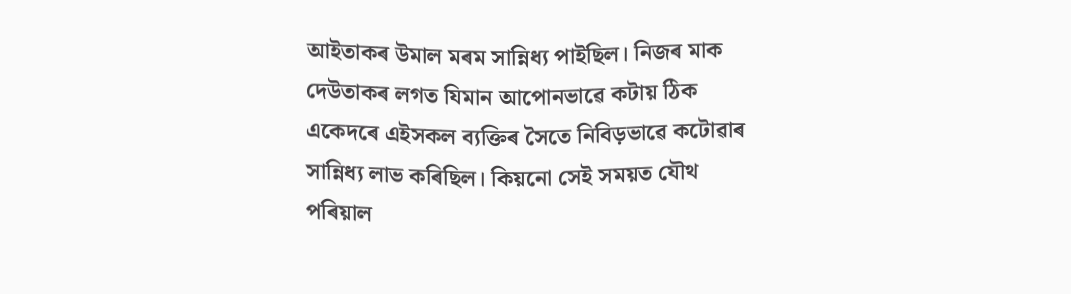আইতাকৰ উমাল মৰম সান্নিধ্য পাইছিল। নিজৰ মাক দেউতাকৰ লগত যিমান আপোনভাৱে কটায় ঠিক একেদৰে এইসকল ব্যক্তিৰ সৈতে নিবিড়ভাৱে কটোৱাৰ সান্নিধ্য লাভ কৰিছিল। কিয়নো সেই সময়ত যৌথ পৰিয়াল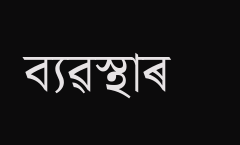ব্যৱস্থাৰ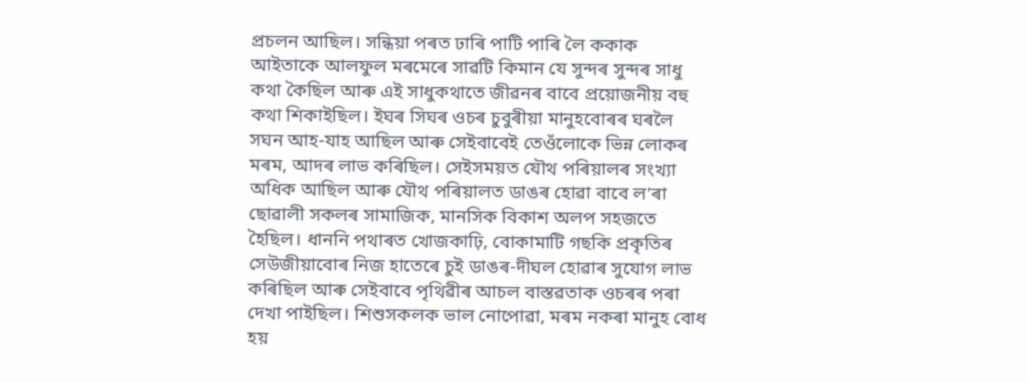প্ৰচলন আছিল। সন্ধিয়া পৰত ঢাৰি পাটি পাৰি লৈ ককাক আইতাকে আলফুল মৰমেৰে সাৱটি কিমান যে সুন্দৰ সুন্দৰ সাধু কথা কৈছিল আৰু এই সাধুকথাতে জীৱনৰ বাবে প্ৰয়োজনীয় বহু কথা শিকাইছিল। ইঘৰ সিঘৰ ওচৰ চুবুৰীয়া মানুহবোৰৰ ঘৰলৈ সঘন আহ-যাহ আছিল আৰু সেইবাবেই তেওঁলোকে ভিন্ন লোকৰ মৰম, আদৰ লাভ কৰিছিল। সেইসময়ত যৌথ পৰিয়ালৰ সংখ্যা অধিক আছিল আৰু যৌথ পৰিয়ালত ডাঙৰ হোৱা বাবে ল’ৰা ছোৱালী সকলৰ সামাজিক, মানসিক বিকাশ অলপ সহজতে হৈছিল। ধাননি পথাৰত খোজকাঢ়ি, বোকামাটি গছকি প্ৰকৃতিৰ সেউজীয়াবোৰ নিজ হাতেৰে চুই ডাঙৰ-দীঘল হোৱাৰ সুযোগ লাভ কৰিছিল আৰু সেইবাবে পৃথিৱীৰ আচল বাস্তৱতাক ওচৰৰ পৰা দেখা পাইছিল। শিশুসকলক ভাল নোপোৱা, মৰম নকৰা মানুহ বোধ হয়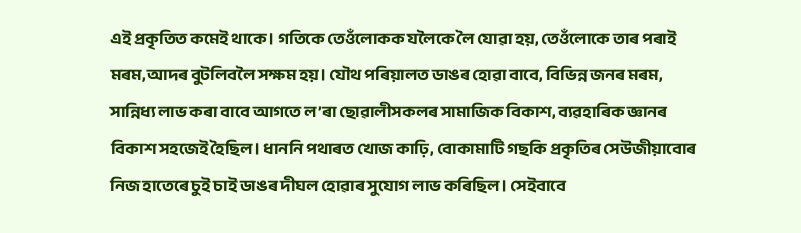এই প্ৰকৃতিত কমেই থাকে। গতিকে তেওঁলোকক যলৈকে লৈ যোৱা হয়, তেওঁলোকে তাৰ পৰাই মৰম,আদৰ বুটলিবলৈ সক্ষম হয়। যৌথ পৰিয়ালত ডাঙৰ হোৱা বাবে, বিভিন্ন জনৰ মৰম, সান্নিধ্য লাভ কৰা বাবে আগতে ল’ৰা ছোৱালীসকলৰ সামাজিক বিকাশ, ব্যৱহাৰিক জ্ঞানৰ বিকাশ সহজেই হৈছিল। ধাননি পথাৰত খোজ কাঢ়ি, বোকামাটি গছকি প্ৰকৃতিৰ সেউজীয়াবোৰ নিজ হাতেৰে চুই চাই ডাঙৰ দীঘল হোৱাৰ সুযোগ লাভ কৰিছিল। সেইবাবে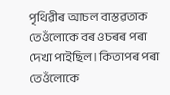পৃথিৱীৰ আচল বাস্তৱতাক তেওঁলোকে বৰ ওচৰৰ পৰা দেখা পাইছিল। কিতাপৰ পৰা তেওঁলোকে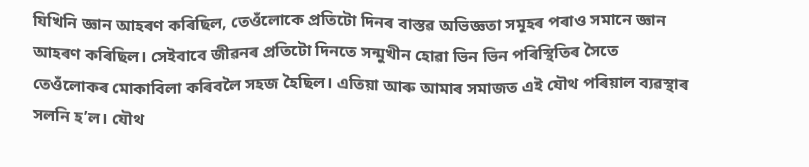যিখিনি জ্ঞান আহৰণ কৰিছিল, তেওঁলোকে প্ৰতিটো দিনৰ বাস্তৱ অভিজ্ঞতা সমূহৰ পৰাও সমানে জ্ঞান আহৰণ কৰিছিল। সেইবাবে জীৱনৰ প্ৰতিটো দিনতে সন্মুখীন হোৱা ভিন ভিন পৰিস্থিতিৰ সৈতে তেওঁলোকৰ মোকাবিলা কৰিবলৈ সহজ হৈছিল। এতিয়া আৰু আমাৰ সমাজত এই যৌথ পৰিয়াল ব্যৱস্থাৰ সলনি হ’ল। যৌথ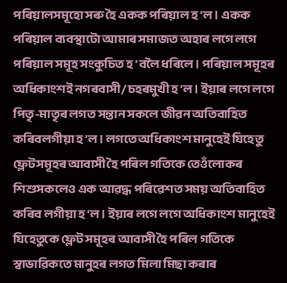পৰিয়ালসমূহো সৰু হৈ একক পৰিয়াল হ’ল। একক পৰিয়াল ব্যবস্থাটো আমাৰ সমাজত অহাৰ লগে লগে পৰিয়াল সমূহ সংকুচিত হ’বলৈ ধৰিলে। পৰিয়াল সমূহৰ অধিকাংশই নগৰবাসী/চহৰমুখী হ’ল। ইয়াৰ লগে লগে পিতৃ-মাতৃৰ লগত সন্তান সকলে জীৱন অতিবাহিত কৰিবলগীয়া হ’ল। লগতে অধিকাংশ মানুহেই যিহেতু ফ্লেটসমূহৰ আবাসী হৈ পৰিল গতিকে তেওঁলোকৰ শিশুসকলেও এক আৱদ্ধ পৰিৱেশত সময় অতিবাহিত কৰিব লগীয়া হ’ল। ইয়াৰ লগে লগে অধিকাংশ মানুহেই যিহেতুকে ফ্লেট সমূহৰ আবাসী হৈ পৰিল গতিকে স্বাভাৱিকতে মানুহৰ লগত মিলা মিছা কৰাৰ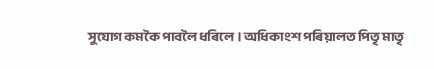সুযোগ কমকৈ পাবলৈ ধৰিলে। অধিকাংশ পৰিয়ালত পিতৃ মাতৃ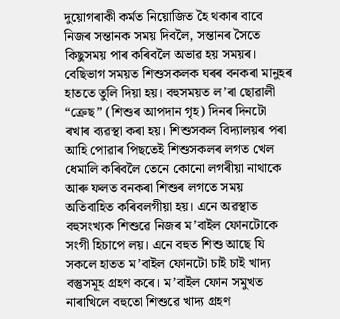দুয়োগৰাকী কৰ্মত নিয়োজিত হৈ থকাৰ বাবে নিজৰ সন্তানক সময় দিবলৈ, সন্তানৰ সৈতে কিছুসময় পাৰ কৰিবলৈ অভাৱ হয় সময়ৰ। বেছিভাগ সময়ত শিশুসকলক ঘৰৰ বনকৰা মানুহৰ হাততে তুলি দিয়া হয়। বহুসময়ত ল’ৰা ছোৱালী “ক্ৰেছ” (শিশুৰ আপদান গৃহ) দিনৰ দিনটো ৰখাৰ ব্যৱস্থা কৰা হয়। শিশুসকল বিদ্যালয়ৰ পৰা আহি পোৱাৰ পিছতেই শিশুসকলৰ লগত খেল ধেমালি কৰিবলৈ তেনে কোনো লগৰীয়া নাথাকে আৰু ফলত বনকৰা শিশুৰ লগতে সময় অতিবাহিত কৰিবলগীয়া হয়। এনে অৱস্থাত বহুসংখ্যক শিশুৱে নিজৰ ম’বাইল ফোনটোকে সংগী হিচাপে লয়। এনে বহুত শিশু আছে যি সকলে হাতত ম’বাইল ফোনটো চাই চাই খাদ্য বস্তুসমূহ গ্ৰহণ কৰে। ম’বাইল ফোন সমুখত নাৰাখিলে বহুতো শিশুৱে খাদ্য গ্ৰহণ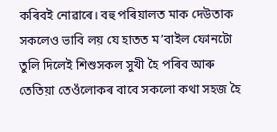কৰিবই নোৱাৰে। বহু পৰিয়ালত মাক দেউতাক সকলেও ভাবি লয় যে হাতত ম’বাইল ফোনটো তুলি দিলেই শিশুসকল সুখী হৈ পৰিব আৰু তেতিয়া তেওঁলোকৰ বাবে সকলো কথা সহজ হৈ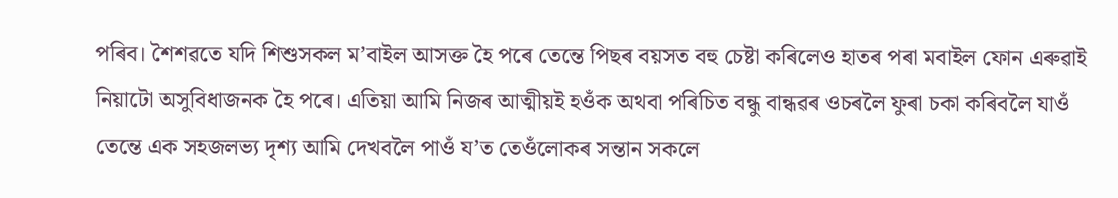পৰিব। শৈশৱতে যদি শিশুসকল ম’বাইল আসক্ত হৈ পৰে তেন্তে পিছৰ বয়সত বহু চেষ্টা কৰিলেও হাতৰ পৰা মবাইল ফোন এৰুৱাই নিয়াটো অসুবিধাজনক হৈ পৰে। এতিয়া আমি নিজৰ আত্মীয়ই হওঁক অথবা পৰিচিত বন্ধু বান্ধৱৰ ওচৰলৈ ফুৰা চকা কৰিবলৈ যাওঁ তেন্তে এক সহজলভ্য দৃশ্য আমি দেখবলৈ পাওঁ য’ত তেওঁলোকৰ সন্তান সকলে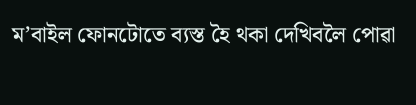ম’বাইল ফোনটোতে ব্যস্ত হৈ থকা দেখিবলৈ পোৱা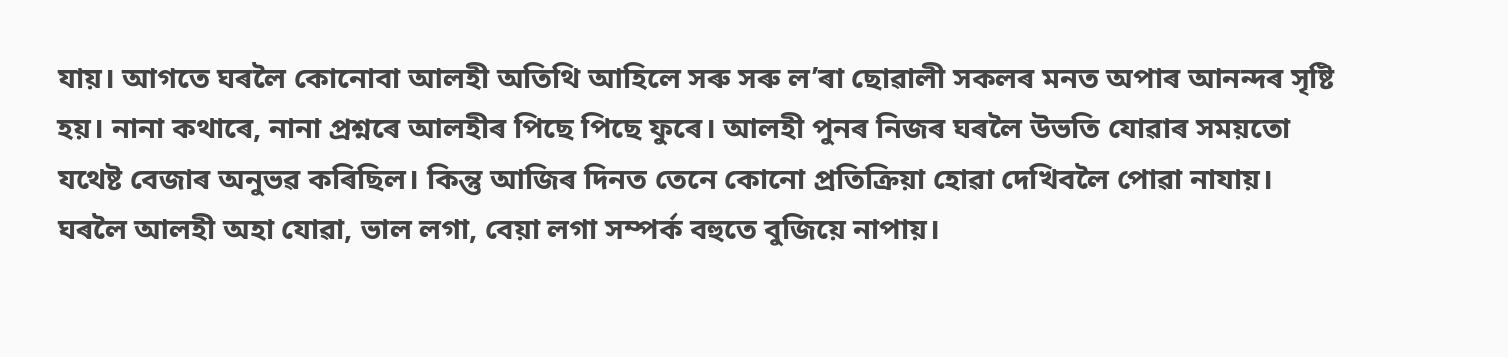যায়। আগতে ঘৰলৈ কোনোবা আলহী অতিথি আহিলে সৰু সৰু ল’ৰা ছোৱালী সকলৰ মনত অপাৰ আনন্দৰ সৃষ্টি হয়। নানা কথাৰে, নানা প্ৰশ্নৰে আলহীৰ পিছে পিছে ফুৰে। আলহী পুনৰ নিজৰ ঘৰলৈ উভতি যোৱাৰ সময়তো যথেষ্ট বেজাৰ অনুভৱ কৰিছিল। কিন্তু আজিৰ দিনত তেনে কোনো প্ৰতিক্ৰিয়া হোৱা দেখিবলৈ পোৱা নাযায়। ঘৰলৈ আলহী অহা যোৱা, ভাল লগা, বেয়া লগা সম্পৰ্ক বহুতে বুজিয়ে নাপায়।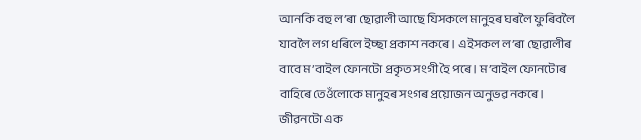আনকি বহু ল’ৰা ছোৱালী আছে যিসকলে মানুহৰ ঘৰলৈ ফুৰিবলৈ যাবলৈ লগ ধৰিলে ইচ্ছা প্ৰকাশ নকৰে। এইসকল ল’ৰা ছোৱালীৰ বাবে ম’বাইল ফোনটো প্ৰকৃত সংগী হৈ পৰে। ম’বাইল ফোনটোৰ বাহিৰে তেওঁলোকে মানুহৰ সংগৰ প্ৰয়োজন অনুভৱ নকৰে। জীৱনটো এক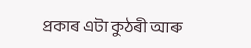প্ৰকাৰ এটা কুঠৰী আৰু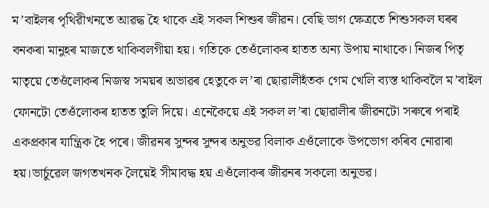ম’বাইলৰ পৃথিৱীখনতে আৱদ্ধ হৈ থাকে এই সকল শিশুৰ জীৱন। বেছি ভাগ ক্ষেত্ৰতে শিশুসকল ঘৰৰ বনকৰা মানুহৰ মাজতে থাকিবলগীয়া হয়। গতিকে তেওঁলোকৰ হাতত অন্য উপায় নাথাকে। নিজৰ পিতৃ মাতৃয়ে তেওঁলোকৰ নিজস্ব সময়ৰ অভাৱৰ হেতুকে ল’ৰা ছোৱালীহঁতক গেম খেলি ব্যস্ত থাকিবলৈ ম’বাইল ফোনটো তেওঁলোকৰ হাতত তুলি দিয়ে। এনেকৈয়ে এই সকল ল’ৰা ছোৱালীৰ জীৱনটো সৰুৰে পৰাই একপ্ৰকাৰ যান্ত্ৰিক হৈ পৰে। জীৱনৰ সুন্দৰ সুন্দৰ অনুভৱ বিলাক এওঁলোকে উপভোগ কৰিব নোৱাৰা হয়।ভাৰ্চুৱেল জগতখনক লৈয়েই সীমাবদ্ধ হয় এওঁলোকৰ জীৱনৰ সকলো অনুভৱ।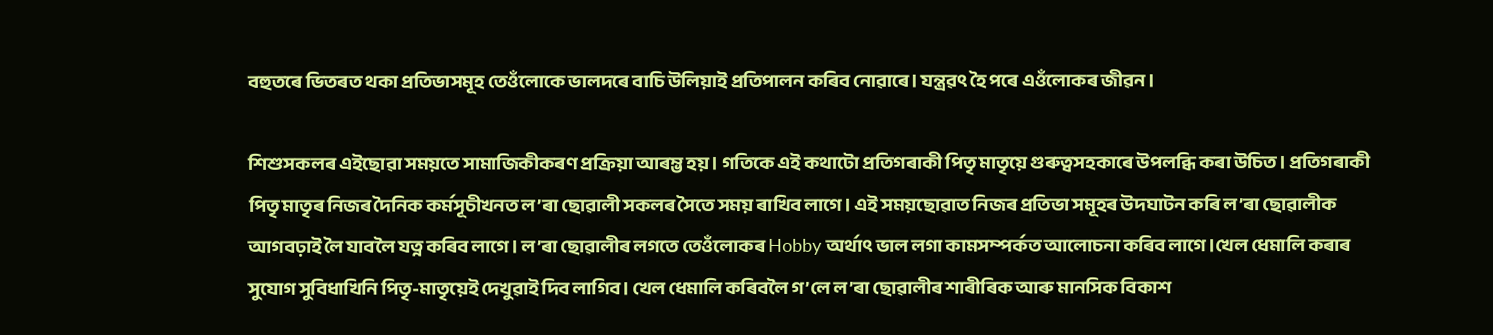বহুতৰে ভিতৰত থকা প্ৰতিভাসমূহ তেওঁলোকে ভালদৰে বাচি উলিয়াই প্ৰতিপালন কৰিব নোৱাৰে। যন্ত্ৰৱৎ হৈ পৰে এওঁলোকৰ জীৱন।

শিশুসকলৰ এইছোৱা সময়তে সামাজিকীকৰণ প্ৰক্ৰিয়া আৰম্ভ হয়। গতিকে এই কথাটো প্ৰতিগৰাকী পিতৃ মাতৃয়ে গুৰুত্বসহকাৰে উপলব্ধি কৰা উচিত। প্ৰতিগৰাকী পিতৃ মাতৃৰ নিজৰ দৈনিক কৰ্মসূচীখনত ল’ৰা ছোৱালী সকলৰ সৈতে সময় ৰাখিব লাগে। এই সময়ছোৱাত নিজৰ প্ৰতিভা সমূহৰ উদঘাটন কৰি ল’ৰা ছোৱালীক আগবঢ়াই লৈ যাবলৈ যত্ন কৰিব লাগে। ল’ৰা ছোৱালীৰ লগতে তেওঁলোকৰ Hobby অৰ্থাৎ ভাল লগা কামসম্পৰ্কত আলোচনা কৰিব লাগে।খেল ধেমালি কৰাৰ সুযোগ সুবিধাখিনি পিতৃ-মাতৃয়েই দেখুৱাই দিব লাগিব। খেল ধেমালি কৰিবলৈ গ’লে ল’ৰা ছোৱালীৰ শাৰীৰিক আৰু মানসিক বিকাশ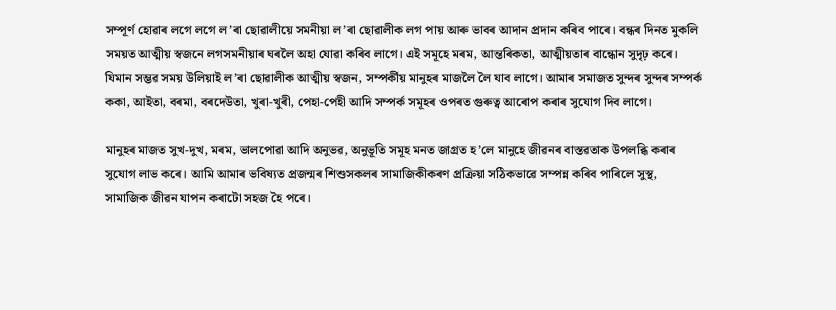সম্পূৰ্ণ হোৱাৰ লগে লগে ল’ৰা ছোৱালীয়ে সমনীয়া ল’ৰা ছোৱালীক লগ পায় আৰু ভাবৰ আদান প্ৰদান কৰিব পাৰে। বন্ধৰ দিনত মুকলি সময়ত আত্মীয় স্বজনে লগসমনীয়াৰ ঘৰলৈ অহা যোৱা কৰিব লাগে। এই সমূহে মৰম, আন্তৰিকতা, আত্মীয়তাৰ বান্ধোন সুদৃঢ় কৰে। যিমান সম্ভৱ সময় উলিয়াই ল’ৰা ছোৱালীক আত্মীয় স্বজন, সম্পৰ্কীয় মানুহৰ মাজলৈ লৈ যাব লাগে। আমাৰ সমাজত সুন্দৰ সুন্দৰ সম্পৰ্ক ককা, আইতা, বৰমা, বৰদেউতা, খুৰা-খুৰী, পেহা-পেহী আদি সম্পৰ্ক সমূহৰ ওপৰত গুৰুত্ব আৰোপ কৰাৰ সুযোগ দিব লাগে।

মানুহৰ মাজত সুখ-দুখ, মৰম, ভালপোৱা আদি অনুভৱ, অনুভূতি সমূহ মনত জাগ্ৰত হ’লে মানুহে জীৱনৰ বাস্তৱতাক উপলব্ধি কৰাৰ সুযোগ লাভ কৰে। আমি আমাৰ ভবিষ্যত প্ৰজন্মৰ শিশুসকলৰ সামাজিকীকৰণ প্ৰক্ৰিয়া সঠিকভাৱে সম্পন্ন কৰিব পাৰিলে সুস্থ, সামাজিক জীৱন যাপন কৰাটো সহজ হৈ পৰে।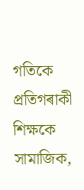গতিকে প্ৰতিগৰাকী শিক্ষকে সামাজিক,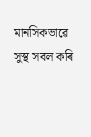মানসিকভাৱে সুস্থ সবল কৰি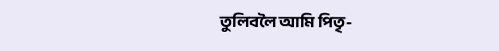তুলিবলৈ আমি পিতৃ-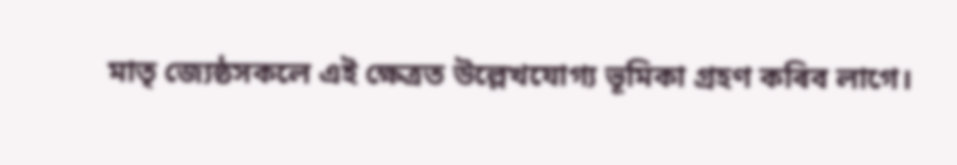মাতৃ জ্যেষ্ঠসকলে এই ক্ষেত্ৰত উল্লেখযোগ্য ভূমিকা গ্ৰহণ কৰিব লাগে।